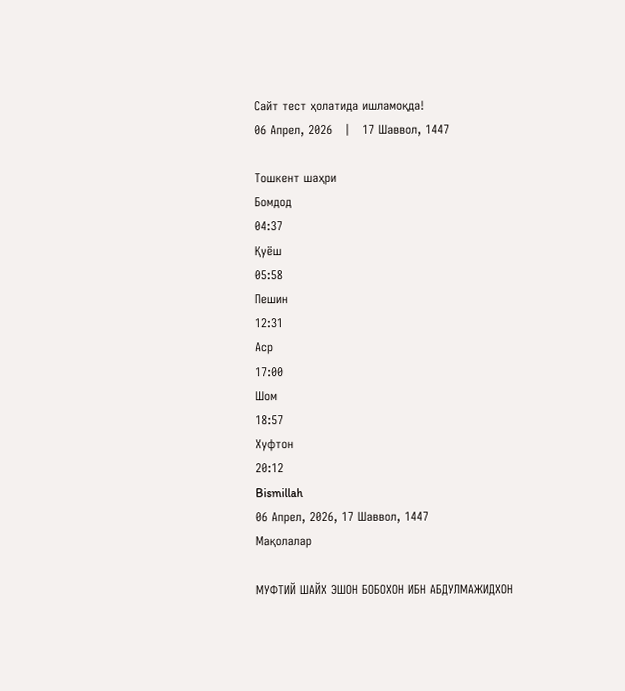Сайт тест ҳолатида ишламоқда!
06 Апрел, 2026   |   17 Шаввол, 1447

Тошкент шаҳри
Бомдод
04:37
Қуёш
05:58
Пешин
12:31
Аср
17:00
Шом
18:57
Хуфтон
20:12
Bismillah
06 Апрел, 2026, 17 Шаввол, 1447
Мақолалар

МУФТИЙ ШАЙХ ЭШОН БОБОХОН ИБН АБДУЛМАЖИДХОН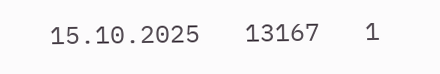15.10.2025   13167   1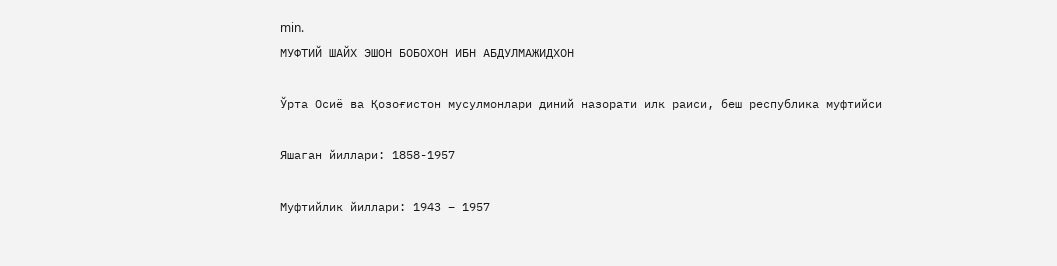min.
МУФТИЙ ШАЙХ ЭШОН БОБОХОН ИБН АБДУЛМАЖИДХОН

Ўрта Осиё ва Қозоғистон мусулмонлари диний назорати илк раиси, беш республика муфтийси

Яшаган йиллари: 1858-1957

Муфтийлик йиллари: 1943 – 1957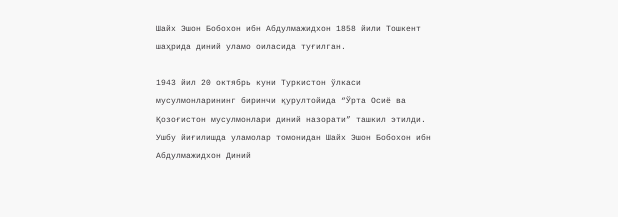Шайх Эшон Бобохон ибн Абдулмажидхон 1858 йили Тошкент шаҳрида диний уламо оиласида туғилган.

1943 йил 20 октябрь куни Туркистон ўлкаси мусулмонларининг биринчи қурултойида “Ўрта Осиё ва Қозоғистон мусулмонлари диний назорати” ташкил этилди. Ушбу йиғилишда уламолар томонидан Шайх Эшон Бобохон ибн Абдулмажидхон Диний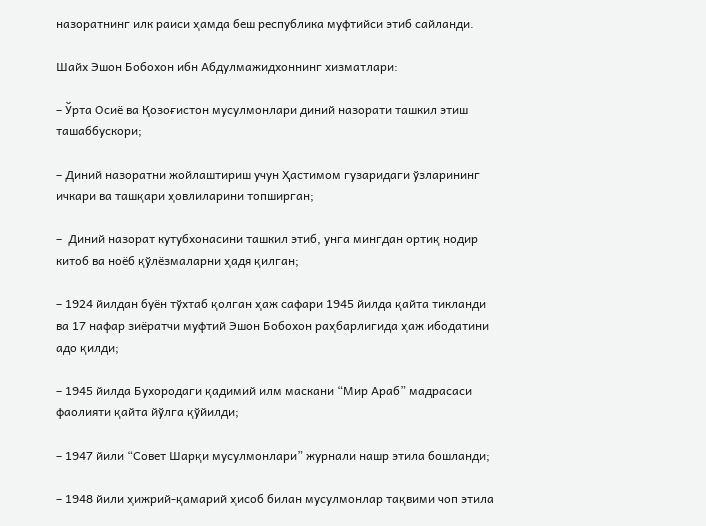назоратнинг илк раиси ҳамда беш республика муфтийси этиб сайланди.

Шайх Эшон Бобохон ибн Абдулмажидхоннинг хизматлари:

– Ўрта Осиё ва Қозоғистон мусулмонлари диний назорати ташкил этиш ташаббускори;

– Диний назоратни жойлаштириш учун Ҳастимом гузаридаги ўзларининг ичкари ва ташқари ҳовлиларини топширган;

–  Диний назорат кутубхонасини ташкил этиб, унга мингдан ортиқ нодир китоб ва ноёб қўлёзмаларни ҳадя қилган;

– 1924 йилдан буён тўхтаб қолган ҳаж сафари 1945 йилда қайта тикланди ва 17 нафар зиёратчи муфтий Эшон Бобохон раҳбарлигида ҳаж ибодатини адо қилди;

– 1945 йилда Бухородаги қадимий илм маскани “Мир Араб” мадрасаси фаолияти қайта йўлга қўйилди;

– 1947 йили “Совет Шарқи мусулмонлари” журнали нашр этила бошланди;

– 1948 йили ҳижрий-қамарий ҳисоб билан мусулмонлар тақвими чоп этила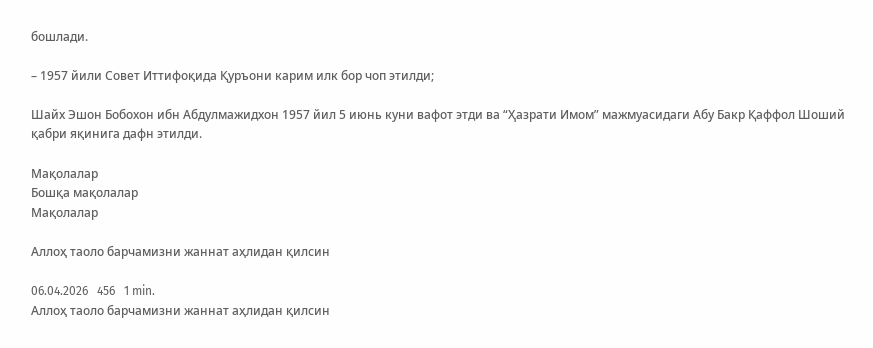бошлади.

– 1957 йили Совет Иттифоқида Қуръони карим илк бор чоп этилди;

Шайх Эшон Бобохон ибн Абдулмажидхон 1957 йил 5 июнь куни вафот этди ва “Ҳазрати Имом” мажмуасидаги Абу Бакр Қаффол Шоший қабри яқинига дафн этилди.

Мақолалар
Бошқа мақолалар
Мақолалар

Аллоҳ таоло барчамизни жаннат аҳлидан қилсин

06.04.2026   456   1 min.
Аллоҳ таоло барчамизни жаннат аҳлидан қилсин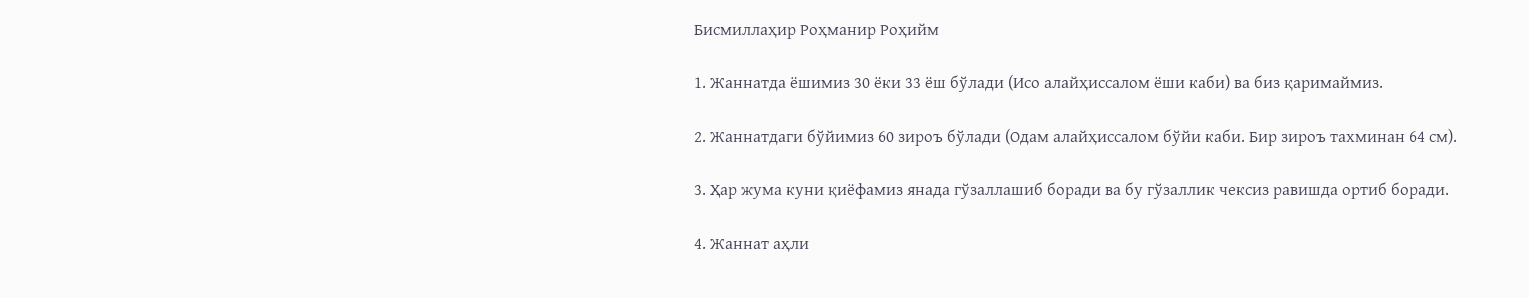Бисмиллаҳир Роҳманир Роҳийм

1. Жаннатда ёшимиз 30 ёки 33 ёш бўлади (Исо алайҳиссалом ёши каби) ва биз қаримаймиз.

2. Жаннатдаги бўйимиз 60 зироъ бўлади (Одам алайҳиссалом бўйи каби. Бир зироъ тахминан 64 см).

3. Ҳар жума куни қиёфамиз янада гўзаллашиб боради ва бу гўзаллик чексиз равишда ортиб боради.

4. Жаннат аҳли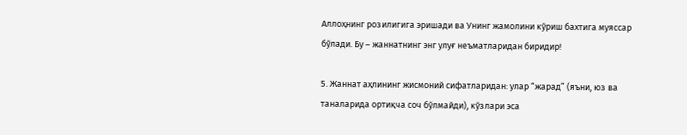Аллоҳнинг розилигига эришади ва Унинг жамолини кўриш бахтига муяссар бўлади. Бу – жаннатнинг энг улуғ неъматларидан биридир!

5. Жаннат аҳлининг жисмоний сифатларидан: улар “жарад” (яъни, юз ва таналарида ортиқча соч бўлмайди), кўзлари эса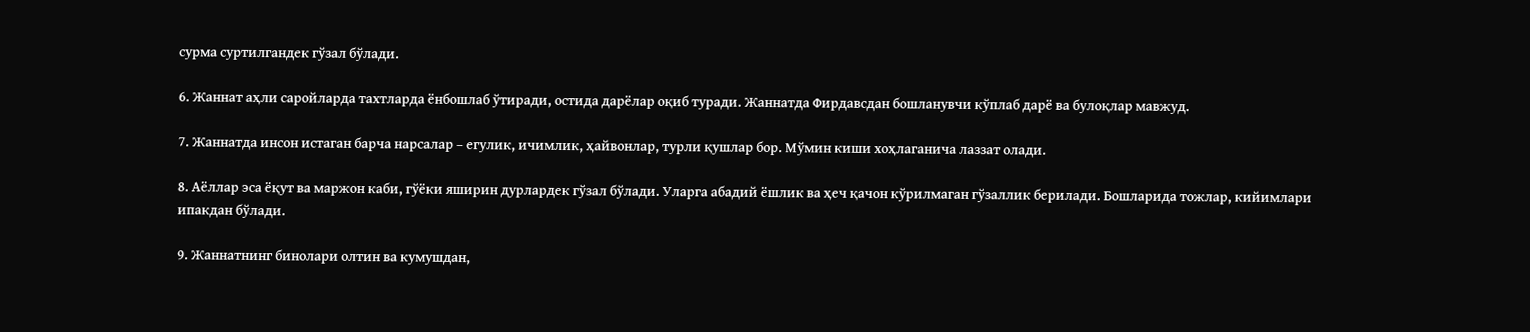сурма суртилгандек гўзал бўлади.

6. Жаннат аҳли саройларда тахтларда ёнбошлаб ўтиради, остида дарёлар оқиб туради. Жаннатда Фирдавсдан бошланувчи кўплаб дарё ва булоқлар мавжуд.

7. Жаннатда инсон истаган барча нарсалар – егулик, ичимлик, ҳайвонлар, турли қушлар бор. Мўмин киши хоҳлаганича лаззат олади.

8. Аёллар эса ёқут ва маржон каби, гўёки яширин дурлардек гўзал бўлади. Уларга абадий ёшлик ва ҳеч қачон кўрилмаган гўзаллик берилади. Бошларида тожлар, кийимлари ипакдан бўлади.

9. Жаннатнинг бинолари олтин ва кумушдан,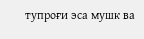тупроғи эса мушк ва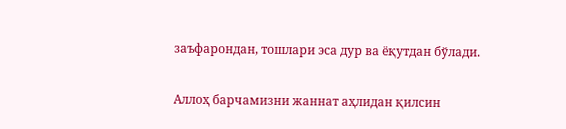заъфарондан, тошлари эса дур ва ёқутдан бўлади.

Аллоҳ барчамизни жаннат аҳлидан қилсин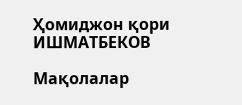Ҳомиджон қори ИШМАТБЕКОВ

Мақолалар